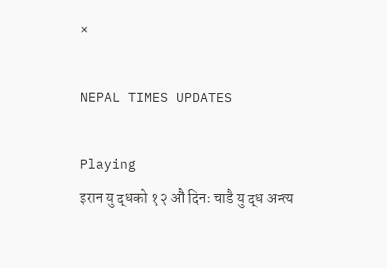×

NEPAL TIMES UPDATES

Playing
इरान यु द्धको १२ औं दिनः चाडै यु द्ध अन्त्य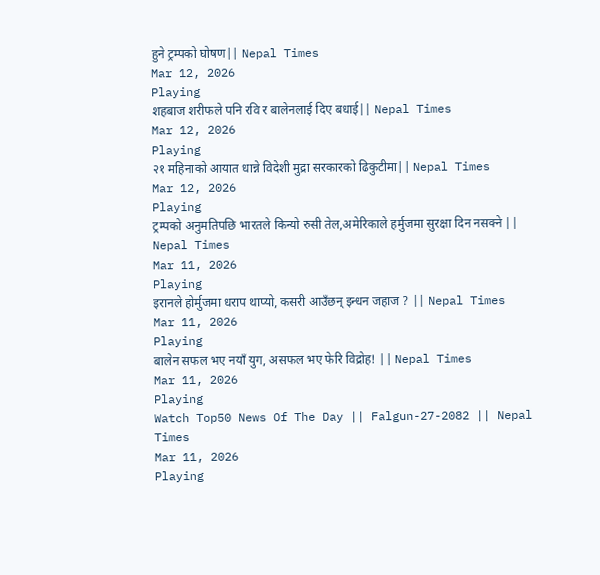हुने ट्रम्पको घोषण|| Nepal Times
Mar 12, 2026
Playing
शहबाज शरीफले पनि रवि र बालेनलाई दिए बधाई|| Nepal Times
Mar 12, 2026
Playing
२१ महिनाको आयात धान्ने विदेशी मुद्रा सरकारको ढिकुटीमा|| Nepal Times
Mar 12, 2026
Playing
ट्रम्पको अनुमतिपछि भारतले किन्यो रुसी तेल,अमेरिकाले हर्मुजमा सुरक्षा दिन नसक्ने || Nepal Times
Mar 11, 2026
Playing
इरानले होर्मुजमा धराप थाप्यो, कसरी आउँछन् इन्धन जहाज ? || Nepal Times
Mar 11, 2026
Playing
बालेन सफल भए नयाँ युग, असफल भए फेरि विद्रोह! || Nepal Times
Mar 11, 2026
Playing
Watch Top50 News Of The Day || Falgun-27-2082 || Nepal Times
Mar 11, 2026
Playing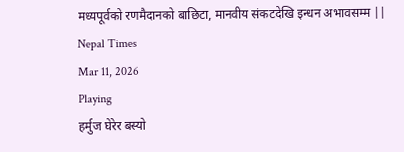मध्यपूर्वको रणमैदानको बाछिटा, मानवीय संकटदेखि इन्धन अभावसम्म || Nepal Times
Mar 11, 2026
Playing
हर्मुज घेरेर बस्यो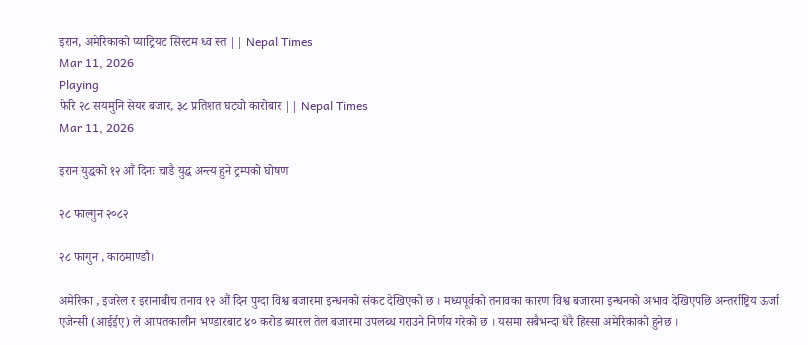इरान, अमेरिकाको प्याट्रियट सिस्टम ध्व स्त || Nepal Times
Mar 11, 2026
Playing
फेरि २८ सयमुनि सेयर बजार, ३८ प्रतिशत घट्यो कारोबार || Nepal Times
Mar 11, 2026

इरान युद्धको १२ औं दिनः चाडै युद्ध अन्त्य हुने ट्रम्पको घोषण

२८ फाल्गुन २०८२

२८ फागुन , काठमाण्डौ।

अमेरिका , इजरेल र इरानाबीच तनाव १२ औं दिन पुग्दा विश्व बजारमा इन्धनको संकट देखिएको छ । मध्यपूर्वको तनावका कारण विश्व बजारमा इन्धनको अभाव देखिएपछि अन्तर्राष्ट्रिय ऊर्जा एजेन्सी (आईईए) ले आपतकालीन भण्डारबाट ४० करोड ब्यारल तेल बजारमा उपलब्ध गराउने निर्णय गरेको छ । यसमा सबैभन्दा धेरै हिस्सा अमेरिकाको हुनेछ ।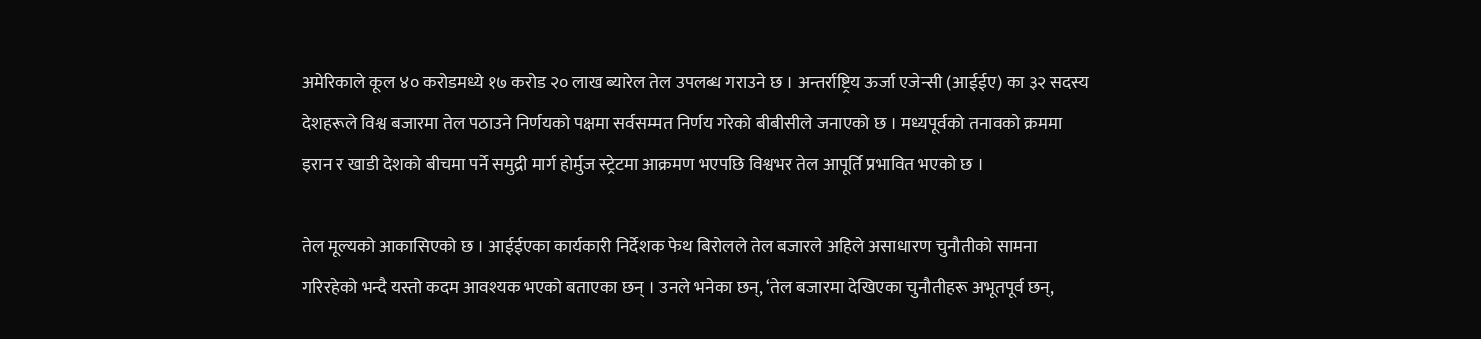अमेरिकाले कूल ४० करोडमध्ये १७ करोड २० लाख ब्यारेल तेल उपलब्ध गराउने छ । अन्तर्राष्ट्रिय ऊर्जा एजेन्सी (आईईए) का ३२ सदस्य देशहरूले विश्व बजारमा तेल पठाउने निर्णयको पक्षमा सर्वसम्मत निर्णय गरेको बीबीसीले जनाएको छ । मध्यपूर्वको तनावको क्रममा इरान र खाडी देशको बीचमा पर्ने समुद्री मार्ग होर्मुज स्ट्रेटमा आक्रमण भएपछि विश्वभर तेल आपूर्ति प्रभावित भएको छ ।

तेल मूल्यको आकासिएको छ । आईईएका कार्यकारी निर्देशक फेथ बिरोलले तेल बजारले अहिले असाधारण चुनौतीको सामना गरिरहेको भन्दै यस्तो कदम आवश्यक भएको बताएका छन् । उनले भनेका छन्, ‘तेल बजारमा देखिएका चुनौतीहरू अभूतपूर्व छन्,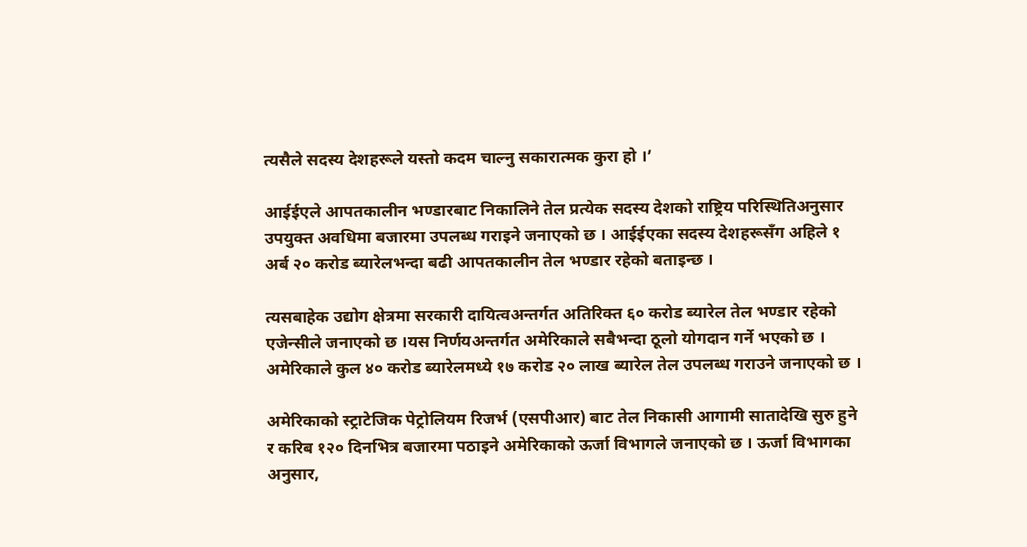त्यसैले सदस्य देशहरूले यस्तो कदम चाल्नु सकारात्मक कुरा हो ।’

आईईएले आपतकालीन भण्डारबाट निकालिने तेल प्रत्येक सदस्य देशको राष्ट्रिय परिस्थितिअनुसार उपयुक्त अवधिमा बजारमा उपलब्ध गराइने जनाएको छ । आईईएका सदस्य देशहरूसँग अहिले १ अर्ब २० करोड ब्यारेलभन्दा बढी आपतकालीन तेल भण्डार रहेको बताइन्छ ।

त्यसबाहेक उद्योग क्षेत्रमा सरकारी दायित्वअन्तर्गत अतिरिक्त ६० करोड ब्यारेल तेल भण्डार रहेको एजेन्सीले जनाएको छ ।यस निर्णयअन्तर्गत अमेरिकाले सबैभन्दा ठूलो योगदान गर्ने भएको छ । अमेरिकाले कुल ४० करोड ब्यारेलमध्ये १७ करोड २० लाख ब्यारेल तेल उपलब्ध गराउने जनाएको छ ।

अमेरिकाको स्ट्राटेजिक पेट्रोलियम रिजर्भ (एसपीआर) बाट तेल निकासी आगामी सातादेखि सुरु हुने र करिब १२० दिनभित्र बजारमा पठाइने अमेरिकाको ऊर्जा विभागले जनाएको छ । ऊर्जा विभागका अनुसार,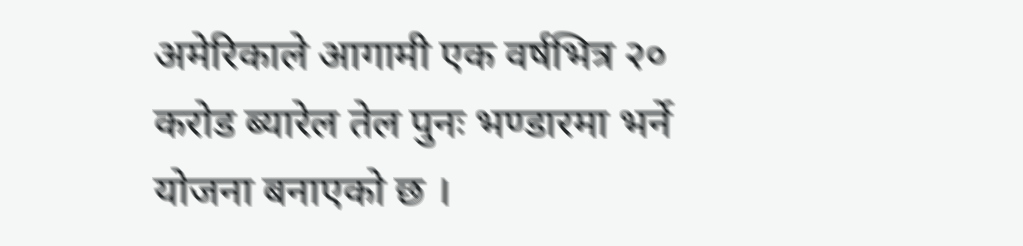अमेरिकाले आगामी एक वर्षभित्र २० करोड ब्यारेल तेल पुनः भण्डारमा भर्ने योजना बनाएको छ ।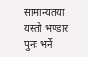सामान्यतया यस्तो भण्डार पुनः भर्ने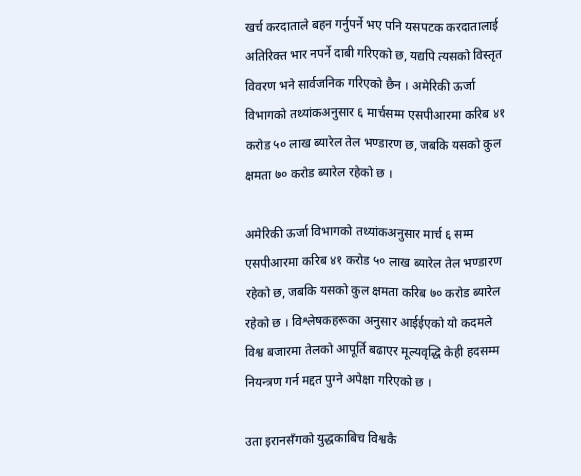खर्च करदाताले बहन गर्नुपर्ने भए पनि यसपटक करदातालाई अतिरिक्त भार नपर्ने दाबी गरिएको छ, यद्यपि त्यसको विस्तृत विवरण भने सार्वजनिक गरिएको छैन । अमेरिकी ऊर्जा विभागको तथ्यांकअनुसार ६ मार्चसम्म एसपीआरमा करिब ४१ करोड ५० लाख ब्यारेल तेल भण्डारण छ, जबकि यसको कुल क्षमता ७० करोड ब्यारेल रहेको छ ।

अमेरिकी ऊर्जा विभागको तथ्यांकअनुसार मार्च ६ सम्म एसपीआरमा करिब ४१ करोड ५० लाख ब्यारेल तेल भण्डारण रहेको छ, जबकि यसको कुल क्षमता करिब ७० करोड ब्यारेल रहेको छ । विश्लेषकहरूका अनुसार आईईएको यो कदमले विश्व बजारमा तेलको आपूर्ति बढाएर मूल्यवृद्धि केही हदसम्म नियन्त्रण गर्न मद्दत पुग्ने अपेक्षा गरिएको छ ।

उता इरानसँगको युद्धकाबिच विश्वकै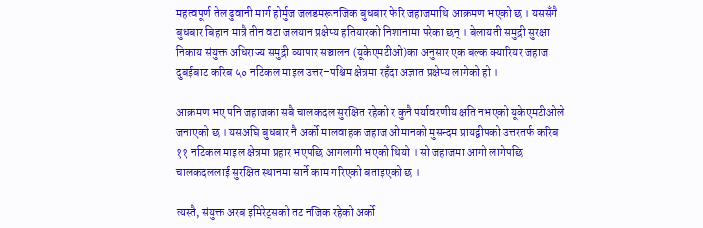महत्वपूर्ण तेल ढुवानी मार्ग होर्मुज जलडमरूनजिक बुधबार फेरि जहाजमाथि आक्रमण भएको छ । यससँगै बुधबार बिहान मात्रै तीन वटा जलयान प्रक्षेप्य हतियारको निशानामा परेका छन् । बेलायती समुद्री सुरक्षा निकाय संयुक्त अधिराज्य समुद्री व्यापार सञ्चालन (यूकेएमटीओ)का अनुसार एक बल्क क्यारियर जहाज दुबईबाट करिब ५० नटिकल माइल उत्तर–पश्चिम क्षेत्रमा रहँदा अज्ञात प्रक्षेप्य लागेको हो ।

आक्रमण भए पनि जहाजका सबै चालकदल सुरक्षित रहेको र कुनै पर्यावरणीय क्षति नभएको यूकेएमटीओले जनाएको छ । यसअघि बुधबार नै अर्को मालवाहक जहाज ओमानको मुसन्दम प्रायद्वीपको उत्तरतर्फ करिब ११ नटिकल माइल क्षेत्रमा प्रहार भएपछि आगलागी भएको थियो । सो जहाजमा आगो लागेपछि चालकदललाई सुरक्षित स्थानमा सार्ने काम गरिएको बताइएको छ ।

त्यस्तै, संयुक्त अरब इमिरेट्सको तट नजिक रहेको अर्को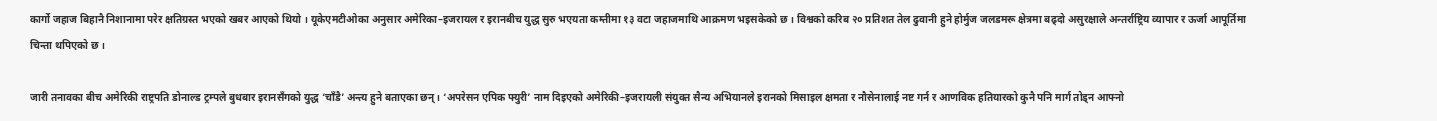कार्गो जहाज बिहानै निशानामा परेर क्षतिग्रस्त भएको खबर आएको थियो । यूकेएमटीओका अनुसार अमेरिका–इजरायल र इरानबीच युद्ध सुरु भएयता कम्तीमा १३ वटा जहाजमाथि आक्रमण भइसकेको छ । विश्वको करिब २० प्रतिशत तेल ढुवानी हुने होर्मुज जलडमरू क्षेत्रमा बढ्दो असुरक्षाले अन्तर्राष्ट्रिय व्यापार र ऊर्जा आपूर्तिमा चिन्ता थपिएको छ ।

जारी तनावका बीच अमेरिकी राष्ट्रपति डोनाल्ड ट्रम्पले बुधबार इरानसँगको युद्ध ‘चाँडै’ अन्त्य हुने बताएका छन् । ‘अपरेसन एपिक फ्युरी’ नाम दिइएको अमेरिकी–इजरायली संयुक्त सैन्य अभियानले इरानको मिसाइल क्षमता र नौसेनालाई नष्ट गर्न र आणविक हतियारको कुनै पनि मार्ग तोड्न आफ्नो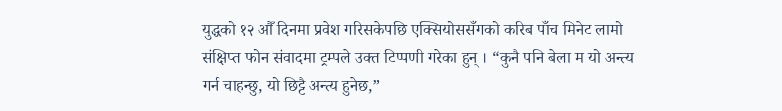युद्धको १२ औँ दिनमा प्रवेश गरिसकेपछि एक्सियोससँगको करिब पाँच मिनेट लामो संक्षिप्त फोन संवादमा ट्रम्पले उक्त टिप्पणी गरेका हुन् । “कुनै पनि बेला म यो अन्त्य गर्न चाहन्छु, यो छिट्टै अन्त्य हुनेछ,”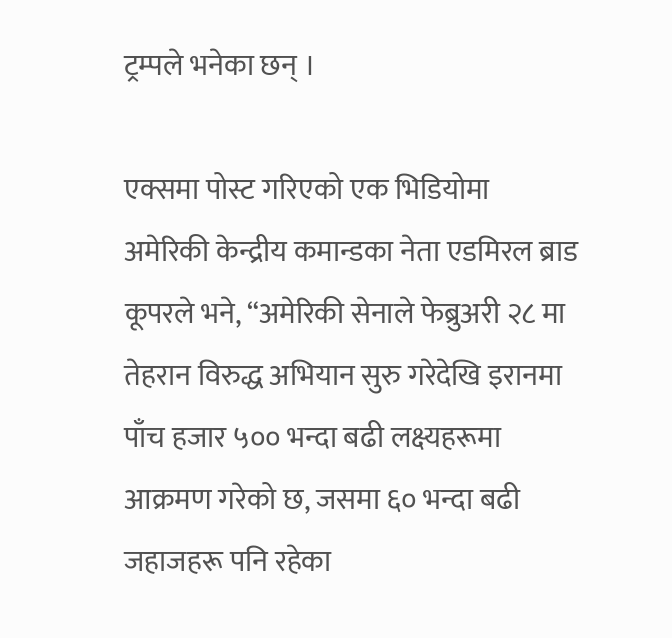ट्रम्पले भनेका छन् ।

एक्समा पोस्ट गरिएको एक भिडियोमा अमेरिकी केन्द्रीय कमान्डका नेता एडमिरल ब्राड कूपरले भने, “अमेरिकी सेनाले फेब्रुअरी २८ मा तेहरान विरुद्ध अभियान सुरु गरेदेखि इरानमा पाँच हजार ५०० भन्दा बढी लक्ष्यहरूमा आक्रमण गरेको छ, जसमा ६० भन्दा बढी जहाजहरू पनि रहेका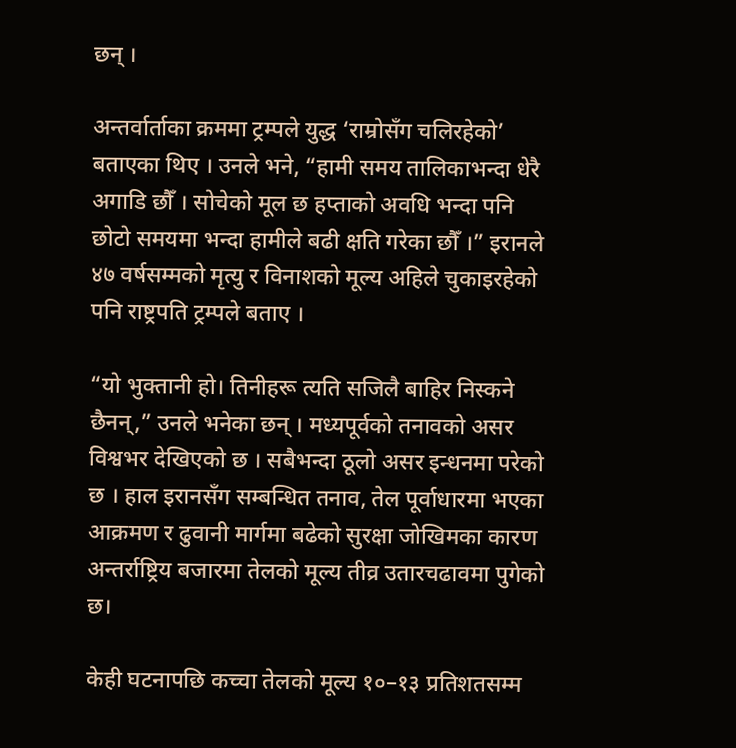छन् ।

अन्तर्वार्ताका क्रममा ट्रम्पले युद्ध ‘राम्रोसँग चलिरहेको’ बताएका थिए । उनले भने, “हामी समय तालिकाभन्दा धेरै अगाडि छौँ । सोचेको मूल छ हप्ताको अवधि भन्दा पनि छोटो समयमा भन्दा हामीले बढी क्षति गरेका छौँ ।” इरानले ४७ वर्षसम्मको मृत्यु र विनाशको मूल्य अहिले चुकाइरहेको पनि राष्ट्रपति ट्रम्पले बताए ।

“यो भुक्तानी हो। तिनीहरू त्यति सजिलै बाहिर निस्कने छैनन्,” उनले भनेका छन् । मध्यपूर्वको तनावको असर विश्वभर देखिएको छ । सबैभन्दा ठूलो असर इन्धनमा परेको छ । हाल इरानसँग सम्बन्धित तनाव, तेल पूर्वाधारमा भएका आक्रमण र ढुवानी मार्गमा बढेको सुरक्षा जोखिमका कारण अन्तर्राष्ट्रिय बजारमा तेलको मूल्य तीव्र उतारचढावमा पुगेको छ।

केही घटनापछि कच्चा तेलको मूल्य १०–१३ प्रतिशतसम्म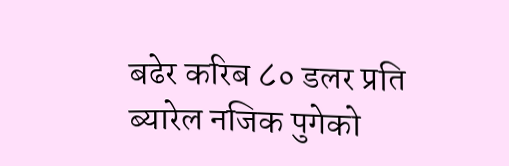बढेर करिब ८० डलर प्रति ब्यारेल नजिक पुगेको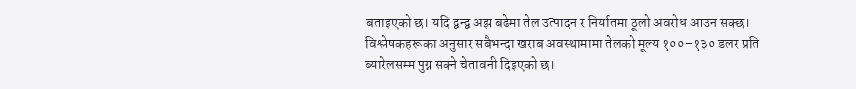बताइएको छ। यदि द्वन्द्व अझ बढेमा तेल उत्पादन र निर्यातमा ठूलो अवरोध आउन सक्छ। विश्लेषकहरूका अनुसार सबैभन्दा खराब अवस्थामामा तेलको मूल्य १००–१३० डलर प्रति ब्यारेलसम्म पुग्न सक्ने चेतावनी दिइएको छ।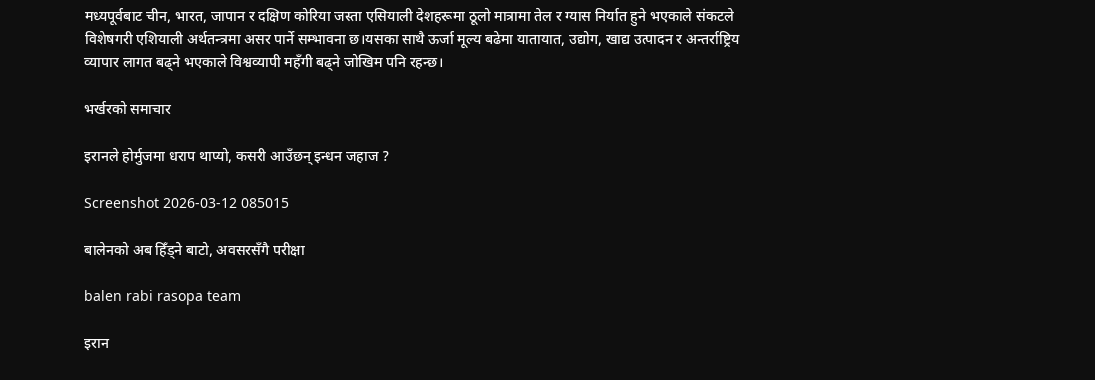मध्यपूर्वबाट चीन, भारत, जापान र दक्षिण कोरिया जस्ता एसियाली देशहरूमा ठूलो मात्रामा तेल र ग्यास निर्यात हुने भएकाले संकटले विशेषगरी एशियाली अर्थतन्त्रमा असर पार्ने सम्भावना छ।यसका साथै ऊर्जा मूल्य बढेमा यातायात, उद्योग, खाद्य उत्पादन र अन्तर्राष्ट्रिय व्यापार लागत बढ्ने भएकाले विश्वव्यापी महँगी बढ्ने जोखिम पनि रहन्छ।

भर्खरको समाचार

इरानले होर्मुजमा धराप थाप्यो, कसरी आउँछन् इन्धन जहाज ?

Screenshot 2026-03-12 085015

बालेनको अब हिँड्ने बाटो, अवसरसँगै परीक्षा

balen rabi rasopa team

इरान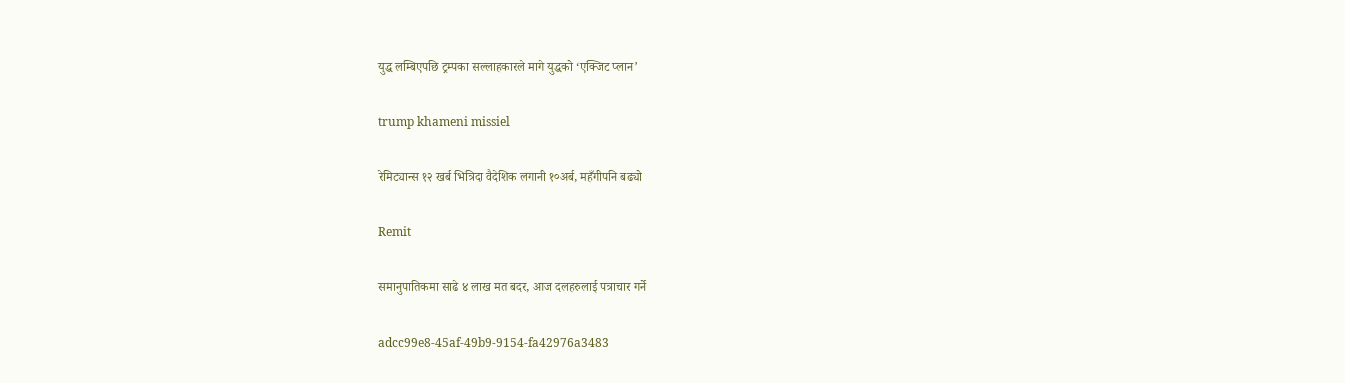युद्ध लम्बिएपछि ट्रम्पका सल्लाहकारले मागे युद्धको ‘एक्जिट प्लान’

trump khameni missiel

रेमिट्यान्स १२ खर्ब भित्रिदा वैदेशिक लगानी १०अर्ब, महँगीपनि बढ्यो

Remit

समानुपातिकमा साढे ४ लाख मत बदर, आज दलहरुलाई पत्राचार गर्ने

adcc99e8-45af-49b9-9154-fa42976a3483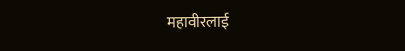महावीरलाई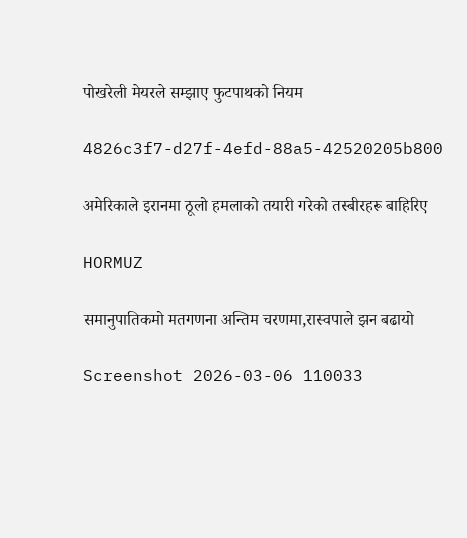पोखरेली मेयरले सम्झाए फुटपाथको नियम

4826c3f7-d27f-4efd-88a5-42520205b800

अमेरिकाले इरानमा ठूलो हमलाको तयारी गरेको तस्बीरहरू बाहिरिए

HORMUZ

समानुपातिकमो मतगणना अन्तिम चरणमा,रास्वपाले झन बढायो

Screenshot 2026-03-06 110033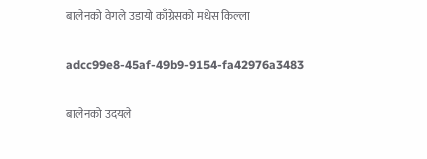बालेनको वेगले उडायो काँग्रेसको मधेस किल्ला

adcc99e8-45af-49b9-9154-fa42976a3483

बालेनको उदयले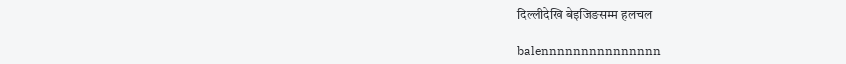दिल्लीदेखि बेइजिङसम्म हलचल

balennnnnnnnnnnnnnn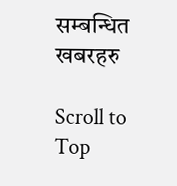सम्बन्धित खबरहरु

Scroll to Top